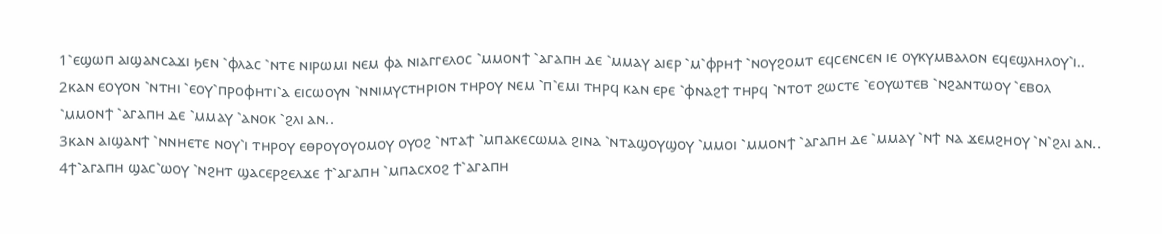1⳿ⲉϣⲱⲡ ⲁⲓϣⲁⲛⲥⲁϫⲓ ϧⲉⲛ ⳿ⲫⲗⲁⲥ ⳿ⲛⲧⲉ ⲛⲓⲣⲱⲙⲓ ⲛⲉⲙ ⲫⲁ ⲛⲓⲁⲅⲅⲉⲗⲟⲥ ⳿ⲙⲙⲟⲛϯ ⳿ⲁⲅⲁⲡⲏ ⲇⲉ ⳿ⲙⲙⲁⲩ ⲁⲓⲉⲣ ⳿ⲙ⳿ⲫⲣⲏϯ ⳿ⲛⲟⲩϩⲟⲙⲧ ⲉϥⲥⲉⲛⲥⲉⲛ ⲓⲉ ⲟⲩⲕⲩⲙⲃⲁⲗⲟⲛ ⲉϥⲉϣⲗⲏⲗⲟⲩ⳿ⲓ..
2ⲕⲁⲛ ⲉⲟⲩⲟⲛ ⳿ⲛⲧⲏⲓ ⳿ⲉⲟⲩ⳿ⲡⲣⲟⲫⲏⲧⲓ⳿ⲁ ⲉⲓⲥⲱⲟⲩⲛ ⳿ⲛⲛⲓⲙⲩⲥⲧⲏⲣⲓⲟⲛ ⲧⲏⲣⲟⲩ ⲛⲉⲙ ⳿ⲡ⳿ⲉⲙⲓ ⲧⲏⲣϥ ⲕⲁⲛ ⲉⲣⲉ ⳿ⲫⲛⲁϩϯ ⲧⲏⲣϥ ⳿ⲛⲧⲟⲧ ϩⲱⲥⲧⲉ ⳿ⲉⲟⲩⲱⲧⲉⲃ ⳿ⲛϩⲁⲛⲧⲱⲟⲩ ⳿ⲉⲃⲟⲗ ⳿ⲙⲙⲟⲛϯ ⳿ⲁⲅⲁⲡⲏ ⲇⲉ ⳿ⲙⲙⲁⲩ ⳿ⲁⲛⲟⲕ ⳿ϩⲗⲓ ⲁⲛ..
3ⲕⲁⲛ ⲁⲓϣⲁⲛϯ ⳿ⲛⲛⲏⲉⲧⲉ ⲛⲟⲩ⳿ⲓ ⲧⲏⲣⲟⲩ ⲉⲑⲣⲟⲩⲟⲩⲟⲙⲟⲩ ⲟⲩⲟϩ ⳿ⲛⲧⲁϯ ⳿ⲙⲡⲁⲕⲉⲥⲱⲙⲁ ϩⲓⲛⲁ ⳿ⲛⲧⲁϣⲟⲩϣⲟⲩ ⳿ⲙⲙⲟⲓ ⳿ⲙⲙⲟⲛϯ ⳿ⲁⲅⲁⲡⲏ ⲇⲉ ⳿ⲙⲙⲁⲩ ⳿ⲛϯ ⲛⲁ ϫⲉⲙϩⲏⲟⲩ ⳿ⲛ⳿ϩⲗⲓ ⲁⲛ..
4ϯ⳿ⲁⲅⲁⲡⲏ ϣⲁⲥ⳿ⲱⲟⲩ ⳿ⲛϩⲏⲧ ϣⲁⲥⲉⲣϩⲉⲗϫⲉ ϯ⳿ⲁⲅⲁⲡⲏ ⳿ⲙⲡⲁⲥⲭⲟϩ ϯ⳿ⲁⲅⲁⲡⲏ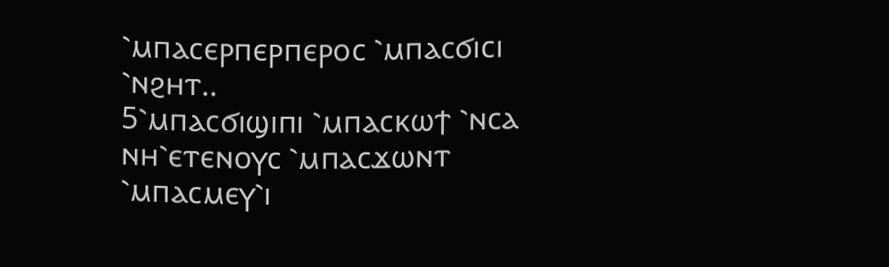⳿ⲙⲡⲁⲥⲉⲣⲡⲉⲣⲡⲉⲣⲟⲥ ⳿ⲙⲡⲁⲥϭⲓⲥⲓ ⳿ⲛϩⲏⲧ..
5⳿ⲙⲡⲁⲥϭⲓϣⲓⲡⲓ ⳿ⲙⲡⲁⲥⲕⲱϯ ⳿ⲛⲥⲁ ⲛⲏ⳿ⲉⲧⲉⲛⲟⲩⲥ ⳿ⲙⲡⲁⲥϫⲱⲛⲧ ⳿ⲙⲡⲁⲥⲙⲉⲩ⳿ⲓ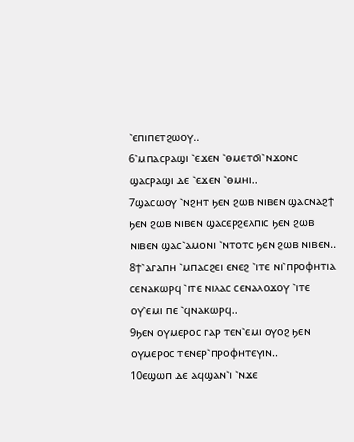⳿ⲉⲡⲓⲡⲉⲧϩⲱⲟⲩ..
6⳿ⲙⲡⲁⲥⲣⲁϣⲓ ⳿ⲉϫⲉⲛ ⳿ⲑⲙⲉⲧϭⲓ⳿ⲛϫⲟⲛⲥ ϣⲁⲥⲣⲁϣⲓ ⲇⲉ ⳿ⲉϫⲉⲛ ⳿ⲑⲙⲏⲓ..
7ϣⲁⲥⲱⲟⲩ ⳿ⲛϩⲏⲧ ϧⲉⲛ ϩⲱⲃ ⲛⲓⲃⲉⲛ ϣⲁⲥⲛⲁϩϯ ϧⲉⲛ ϩⲱⲃ ⲛⲓⲃⲉⲛ ϣⲁⲥⲉⲣϩⲉⲗⲡⲓⲥ ϧⲉⲛ ϩⲱⲃ ⲛⲓⲃⲉⲛ ϣⲁⲥ⳿ⲁⲙⲟⲛⲓ ⳿ⲛⲧⲟⲧⲥ ϧⲉⲛ ϩⲱⲃ ⲛⲓⲃⲉⲛ..
8ϯ⳿ⲁⲅⲁⲡⲏ ⳿ⲙⲡⲁⲥϩⲉⲓ ⲉⲛⲉϩ ⳿ⲓⲧⲉ ⲛⲓ⳿ⲡⲣⲟⲫⲏⲧⲓⲁ ⲥⲉⲛⲁⲕⲱⲣϥ ⳿ⲓⲧⲉ ⲛⲓⲗⲁⲥ ⲥⲉⲛⲁⲗⲟϫⲟⲩ ⳿ⲓⲧⲉ ⲟⲩ⳿ⲉⲙⲓ ⲡⲉ ⳿ϥⲛⲁⲕⲱⲣϥ..
9ϧⲉⲛ ⲟⲩⲙⲉⲣⲟⲥ ⲅⲁⲣ ⲧⲉⲛ⳿ⲉⲙⲓ ⲟⲩⲟϩ ϧⲉⲛ ⲟⲩⲙⲉⲣⲟⲥ ⲧⲉⲛⲉⲣ⳿ⲡⲣⲟⲫⲏⲧⲉⲩⲓⲛ..
10ⲉϣⲱⲡ ⲇⲉ ⲁϥϣⲁⲛ⳿ⲓ ⳿ⲛϫⲉ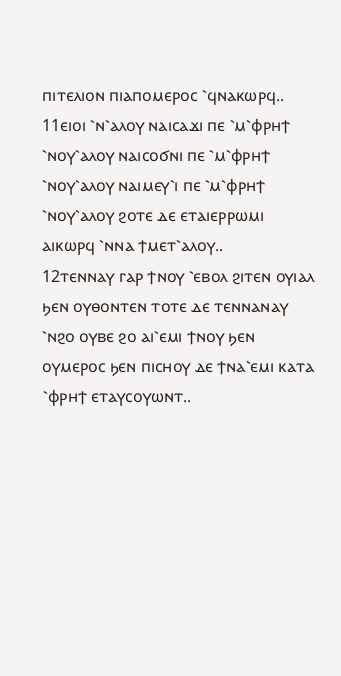ⲡⲓⲧⲉⲗⲓⲟⲛ ⲡⲓⲁⲡⲟⲙⲉⲣⲟⲥ ⳿ϥⲛⲁⲕⲱⲣϥ..
11ⲉⲓⲟⲓ ⳿ⲛ⳿ⲁⲗⲟⲩ ⲛⲁⲓⲥⲁϫⲓ ⲡⲉ ⳿ⲙ⳿ⲫⲣⲏϯ ⳿ⲛⲟⲩ⳿ⲁⲗⲟⲩ ⲛⲁⲓⲥⲟϭⲛⲓ ⲡⲉ ⳿ⲙ⳿ⲫⲣⲏϯ ⳿ⲛⲟⲩ⳿ⲁⲗⲟⲩ ⲛⲁⲓⲙⲉⲩ⳿ⲓ ⲡⲉ ⳿ⲙ⳿ⲫⲣⲏϯ ⳿ⲛⲟⲩ⳿ⲁⲗⲟⲩ ϩⲟⲧⲉ ⲇⲉ ⲉⲧⲁⲓⲉⲣⲣⲱⲙⲓ ⲁⲓⲕⲱⲣϥ ⳿ⲛⲛⲁ ϯⲙⲉⲧ⳿ⲁⲗⲟⲩ..
12ⲧⲉⲛⲛⲁⲩ ⲅⲁⲣ ϯⲛⲟⲩ ⳿ⲉⲃⲟⲗ ϩⲓⲧⲉⲛ ⲟⲩⲓⲁⲗ ϧⲉⲛ ⲟⲩⲑⲟⲛⲧⲉⲛ ⲧⲟⲧⲉ ⲇⲉ ⲧⲉⲛⲛⲁⲛⲁⲩ ⳿ⲛϩⲟ ⲟⲩⲃⲉ ϩⲟ ⲁⲓ⳿ⲉⲙⲓ ϯⲛⲟⲩ ϧⲉⲛ ⲟⲩⲙⲉⲣⲟⲥ ϧⲉⲛ ⲡⲓⲥⲏⲟⲩ ⲇⲉ ϯⲛⲁ⳿ⲉⲙⲓ ⲕⲁⲧⲁ ⳿ⲫⲣⲏϯ ⲉⲧⲁⲩⲥⲟⲩⲱⲛⲧ..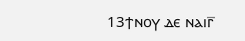13ϯⲛⲟⲩ ⲇⲉ ⲛⲁⲓⲅ̅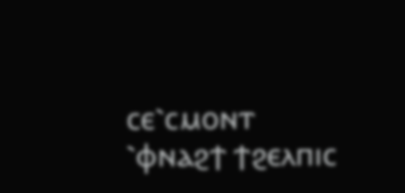ⲥⲉ⳿ⲥⲙⲟⲛⲧ ⳿ⲫⲛⲁϩϯ ϯϩⲉⲗⲡⲓⲥ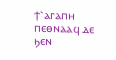ϯ⳿ⲁⲅⲁⲡⲏ ⲡⲉⲑⲛⲁⲁϥ ⲇⲉ ϧⲉⲛ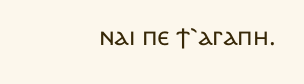ⲛⲁⲓ ⲡⲉ ϯ⳿ⲁⲅⲁⲡⲏ.